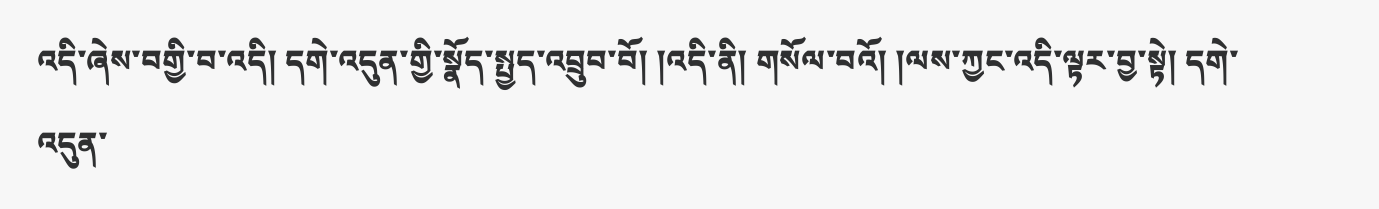འདི་ཞེས་བགྱི་བ་འདི། དགེ་འདུན་གྱི་སྣོད་སྤྱད་འབྲུབ་བོ། །འདི་ནི། གསོལ་བའོ། །ལས་ཀྱང་འདི་ལྟར་བྱ་སྟེ། དགེ་འདུན་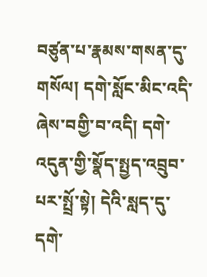བཙུན་པ་རྣམས་གསན་དུ་གསོལ། དགེ་སློང་མིང་འདི་ཞེས་བགྱི་བ་འདི། དགེ་འདུན་གྱི་སྣོད་སྤྱད་འབྲུབ་པར་སྤྲོ་སྟེ། དེའི་སླད་དུ་དགེ་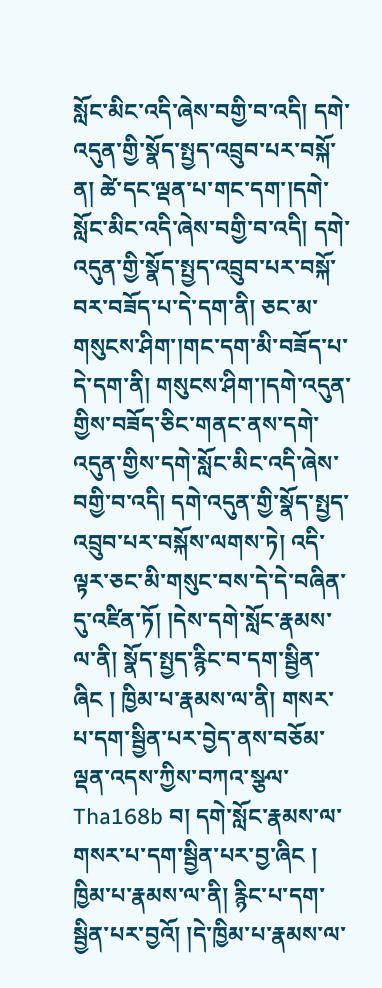སློང་མིང་འདི་ཞེས་བགྱི་བ་འདི། དགེ་འདུན་གྱི་སྣོད་སྤྱད་འབྲུབ་པར་བསྐོ་ན། ཚེ་དང་ལྡན་པ་གང་དག་།དགེ་སློང་མིང་འདི་ཞེས་བགྱི་བ་འདི། དགེ་འདུན་གྱི་སྣོད་སྤྱད་འབྲུབ་པར་བསྐོ་བར་བཟོད་པ་དེ་དག་ནི། ཅང་མ་གསུངས་ཤིག་།གང་དག་མི་བཟོད་པ་དེ་དག་ནི། གསུངས་ཤིག་།དགེ་འདུན་གྱིས་བཟོད་ཅིང་གནང་ནས་དགེ་འདུན་གྱིས་དགེ་སློང་མིང་འདི་ཞེས་བགྱི་བ་འདི། དགེ་འདུན་གྱི་སྣོད་སྤྱད་འབྲུབ་པར་བསྐོས་ལགས་ཏེ། འདི་ལྟར་ཅང་མི་གསུང་བས་དེ་དེ་བཞིན་དུ་འཛིན་ཏོ། །དེས་དགེ་སློང་རྣམས་ལ་ནི། སྣོད་སྤྱད་རྙིང་བ་དག་སྦྱིན་ཞིང ། ཁྱིམ་པ་རྣམས་ལ་ནི། གསར་པ་དག་སྦྱིན་པར་བྱེད་ནས་བཅོམ་ལྡན་འདས་ཀྱིས་བཀའ་སྩལ་ Tha168b བ། དགེ་སློང་རྣམས་ལ་གསར་པ་དག་སྦྱིན་པར་བྱ་ཞིང ། ཁྱིམ་པ་རྣམས་ལ་ནི། རྙིང་པ་དག་སྦྱིན་པར་བྱའོ། །དེ་ཁྱིམ་པ་རྣམས་ལ་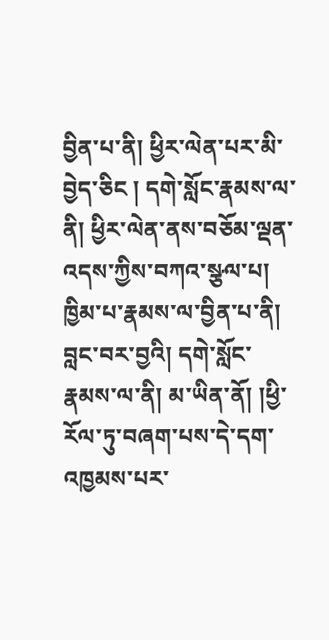བྱིན་པ་ནི། ཕྱིར་ལེན་པར་མི་བྱེད་ཅིང ། དགེ་སློང་རྣམས་ལ་ནི། ཕྱིར་ལེན་ནས་བཅོམ་ལྡན་འདས་ཀྱིས་བཀའ་སྩལ་པ། ཁྱིམ་པ་རྣམས་ལ་བྱིན་པ་ནི། བླང་བར་བྱའི། དགེ་སློང་རྣམས་ལ་ནི། མ་ཡིན་ནོ། །ཕྱི་རོལ་ཏུ་བཞག་པས་དེ་དག་འཁྱམས་པར་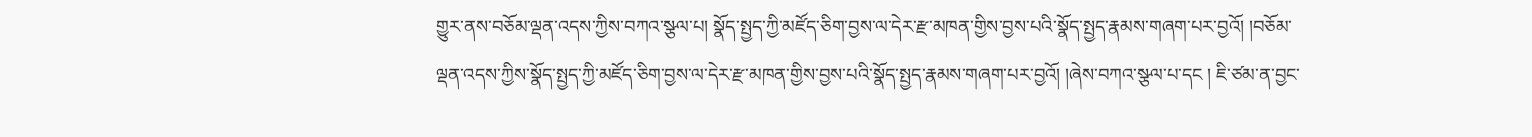གྱུར་ནས་བཅོམ་ལྡན་འདས་ཀྱིས་བཀའ་སྩལ་པ། སྣོད་སྤྱད་ཀྱི་མཛོད་ཅིག་བྱས་ལ་དེར་རྫ་མཁན་གྱིས་བྱས་པའི་སྣོད་སྤྱད་རྣམས་གཞག་པར་བྱའོ། །བཅོམ་ལྡན་འདས་ཀྱིས་སྣོད་སྤྱད་ཀྱི་མཛོད་ཅིག་བྱས་ལ་དེར་རྫ་མཁན་གྱིས་བྱས་པའི་སྣོད་སྤྱད་རྣམས་གཞག་པར་བྱའོ། །ཞེས་བཀའ་སྩལ་པ་དང ། ཇི་ཙམ་ན་བྱང་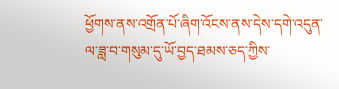ཕྱོགས་ནས་འགྲོན་པོ་ཞིག་འོངས་ནས་དེས་དགེ་འདུན་ལ་ཟླ་བ་གསུམ་དུ་ཡོ་བྱད་ཐམས་ཅད་ཀྱིས་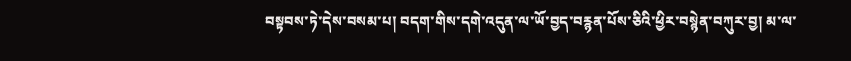བསྟབས་ཏེ་དེས་བསམ་པ། བདག་གིས་དགེ་འདུན་ལ་ཡོ་བྱད་བརྙན་པོས་ཅིའི་ཕྱིར་བསྙེན་བཀུར་བྱ། མ་ལ་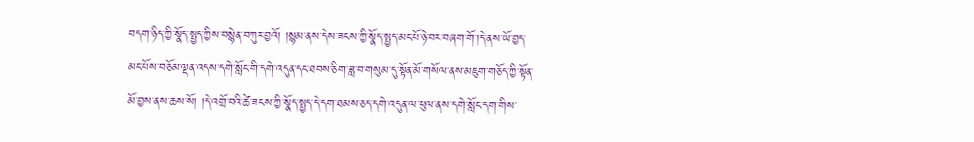བདག་ཉིད་ཀྱི་སྣོད་སྤྱད་ཀྱིས་བསྙེན་བཀུར་བྱའོ། །སྙམ་ནས་དེས་ཟངས་ཀྱི་སྣོད་སྤྱད་མང་པོ་ཉེ་བར་བཞག་གོ་།དེ་ནས་ཡོ་བྱད་མང་པོས་བཅོམ་ལྡན་འདས་དགེ་སློང་གི་དགེ་འདུན་དང་ཐབས་ཅིག་ཟླ་བ་གསུམ་དུ་སྟོན་མོ་གསོལ་ནས་མཇུག་གཅོད་ཀྱི་སྟོན་མོ་བྱས་ནས་ཆས་སོ། །དེ་འགྲོ་བའི་ཚེ་ཟངས་ཀྱི་སྣོད་སྤྱད་དེ་དག་ཐམས་ཅད་དགེ་འདུན་ལ་ཕུལ་ནས་དགེ་སློང་དག་གིས་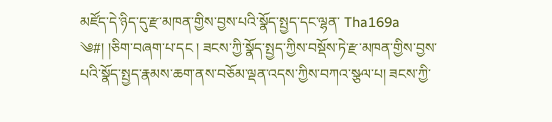མཛོད་དེ་ཉིད་དུ་རྫ་མཁན་གྱིས་བྱས་པའི་སྣོད་སྤྱད་དང་ལྷན་ Tha169a ༄#། །ཅིག་བཞག་པ་དང ། ཟངས་ཀྱི་སྣོད་སྤྱད་ཀྱིས་བསྡོས་ཏེ་རྫ་མཁན་གྱིས་བྱས་པའི་སྣོད་སྤྱད་རྣམས་ཆག་ནས་བཅོམ་ལྡན་འདས་ཀྱིས་བཀའ་སྩལ་པ། ཟངས་ཀྱི་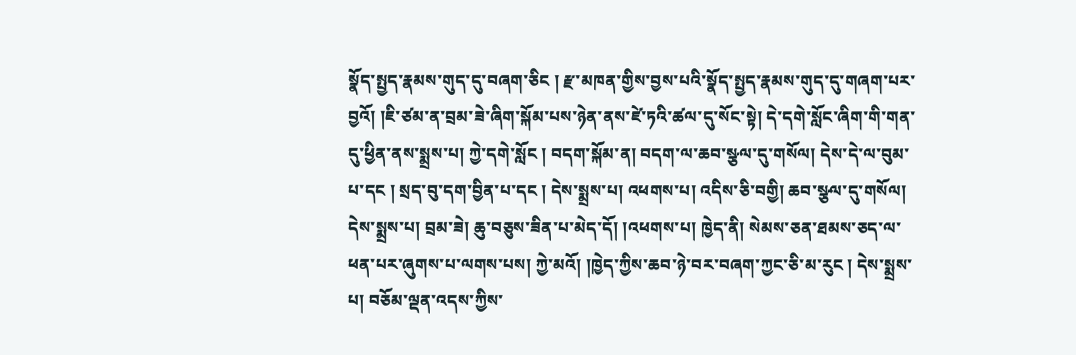སྣོད་སྤྱད་རྣམས་གུད་དུ་བཞག་ཅིང ། རྫ་མཁན་གྱིས་བྱས་པའི་སྣོད་སྤྱད་རྣམས་གུད་དུ་གཞག་པར་བྱའོ། །ཇི་ཙམ་ན་བྲམ་ཟེ་ཞིག་སྐོམ་པས་ཉེན་ནས་ཛེ་ཏའི་ཚལ་དུ་སོང་སྟེ། དེ་དགེ་སློང་ཞིག་གི་གན་དུ་ཕྱིན་ནས་སྨྲས་པ། ཀྱེ་དགེ་སློང ། བདག་སྐོམ་ན། བདག་ལ་ཆབ་སྩལ་དུ་གསོལ། དེས་དེ་ལ་བུམ་པ་དང ། སྲད་བུ་དག་བྱིན་པ་དང ། དེས་སྨྲས་པ། འཕགས་པ། འདིས་ཅི་བགྱི། ཆབ་སྩལ་དུ་གསོལ། དེས་སྨྲས་པ། བྲམ་ཟེ། ཆུ་བཅུས་ཟིན་པ་མེད་དོ། །འཕགས་པ། ཁྱེད་ནི། སེམས་ཅན་ཐམས་ཅད་ལ་ཕན་པར་ཞུགས་པ་ལགས་པས། ཀྱེ་མའོ། །ཁྱེད་ཀྱིས་ཆབ་ཉེ་བར་བཞག་ཀྱང་ཅི་མ་རུང ། དེས་སྨྲས་པ། བཅོམ་ལྡན་འདས་ཀྱིས་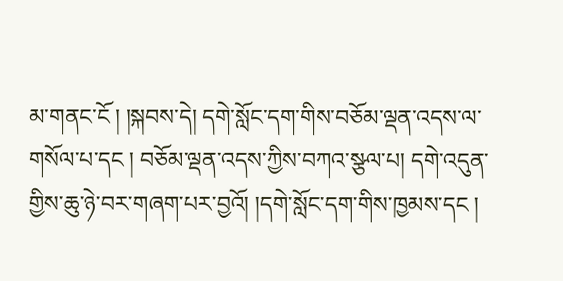མ་གནང་ངོ ། །སྐབས་དེ། དགེ་སློང་དག་གིས་བཅོམ་ལྡན་འདས་ལ་གསོལ་པ་དང ། བཅོམ་ལྡན་འདས་ཀྱིས་བཀའ་སྩལ་པ། དགེ་འདུན་གྱིས་ཆུ་ཉེ་བར་གཞག་པར་བྱའོ། །དགེ་སློང་དག་གིས་ཁྱམས་དང །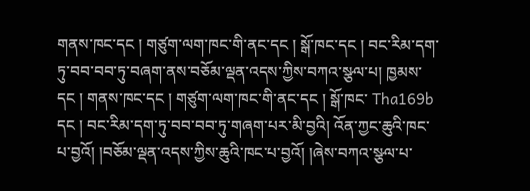གནས་ཁང་དང ། གཙུག་ལག་ཁང་གི་ནང་དང ། སྒོ་ཁང་དང ། བང་རིམ་དག་ཏུ་བབ་བབ་ཏུ་བཞག་ནས་བཅོམ་ལྡན་འདས་ཀྱིས་བཀའ་སྩལ་པ། ཁྱམས་དང ། གནས་ཁང་དང ། གཙུག་ལག་ཁང་གི་ནང་དང ། སྒོ་ཁང་ Tha169b དང ། བང་རིམ་དག་ཏུ་བབ་བབ་ཏུ་གཞག་པར་མི་བྱའི། འོན་ཀྱང་ཆུའི་ཁང་པ་བྱའོ། །བཅོམ་ལྡན་འདས་ཀྱིས་ཆུའི་ཁང་པ་བྱའོ། །ཞེས་བཀའ་སྩལ་པ་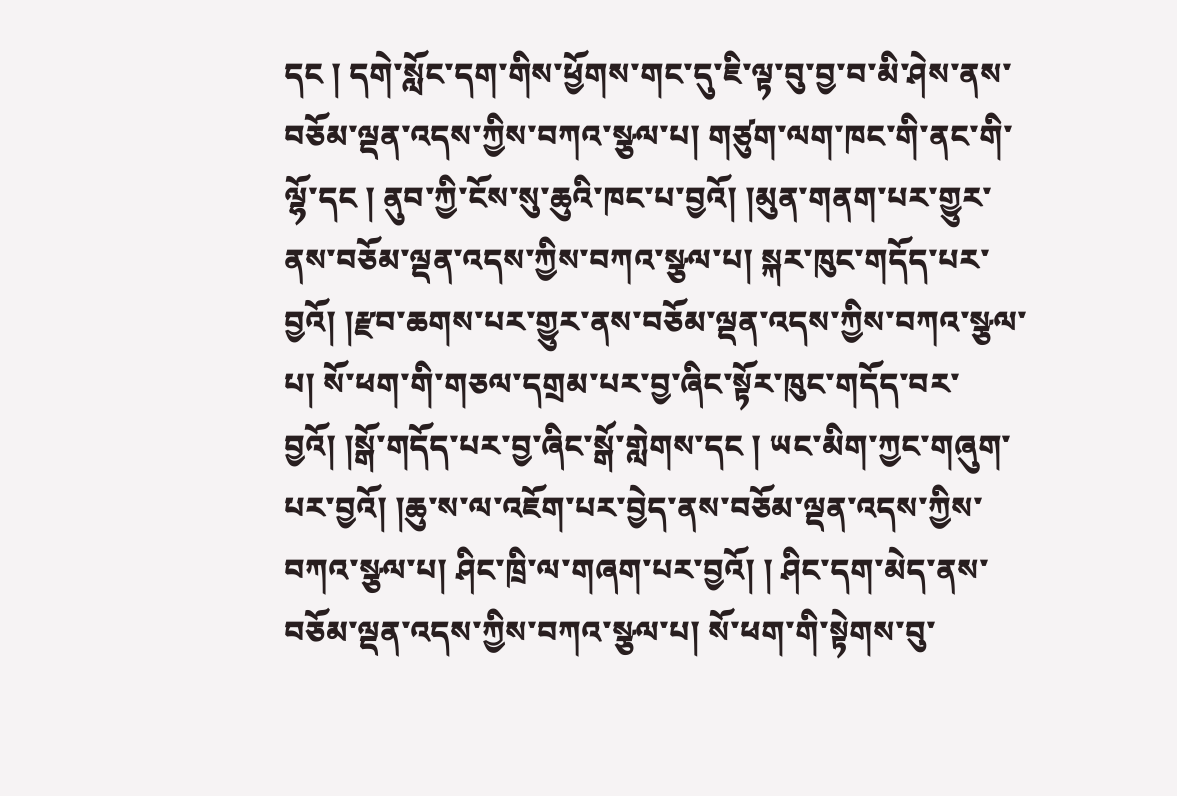དང ། དགེ་སློང་དག་གིས་ཕྱོགས་གང་དུ་ཇི་ལྟ་བུ་བྱ་བ་མི་ཤེས་ནས་བཅོམ་ལྡན་འདས་ཀྱིས་བཀའ་སྩལ་པ། གཙུག་ལག་ཁང་གི་ནང་གི་ལྷོ་དང ། ནུབ་ཀྱི་ངོས་སུ་ཆུའི་ཁང་པ་བྱའོ། །མུན་གནག་པར་གྱུར་ནས་བཅོམ་ལྡན་འདས་ཀྱིས་བཀའ་སྩལ་པ། སྐར་ཁུང་གདོད་པར་བྱའོ། །རྫབ་ཆགས་པར་གྱུར་ནས་བཅོམ་ལྡན་འདས་ཀྱིས་བཀའ་སྩལ་པ། སོ་ཕག་གི་གཅལ་དགྲམ་པར་བྱ་ཞིང་སྟོར་ཁུང་གདོད་བར་བྱའོ། །སྒོ་གདོད་པར་བྱ་ཞིང་སྒོ་གླེགས་དང ། ཡང་མིག་ཀྱང་གཞུག་པར་བྱའོ། །ཆུ་ས་ལ་འཇོག་པར་བྱེད་ནས་བཅོམ་ལྡན་འདས་ཀྱིས་བཀའ་སྩལ་པ། ཤིང་ཁྲི་ལ་གཞག་པར་བྱའོ། ། ཤིང་དག་མེད་ནས་བཅོམ་ལྡན་འདས་ཀྱིས་བཀའ་སྩལ་པ། སོ་ཕག་གི་སྟེགས་བུ་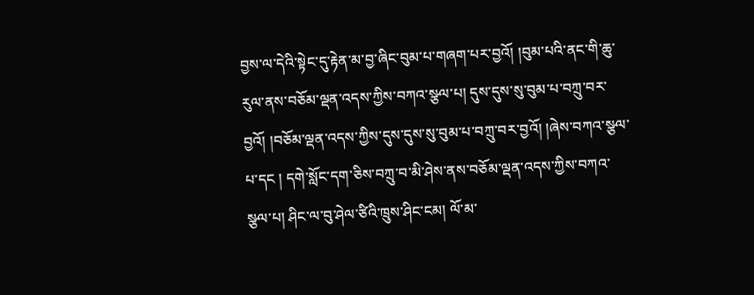བྱས་ལ་དེའི་སྟེང་དུ་རྟེན་མ་བྱ་ཞིང་བུམ་པ་གཞག་པར་བྱའོ། །བུམ་པའི་ནང་གི་ཆུ་རུལ་ནས་བཅོམ་ལྡན་འདས་ཀྱིས་བཀའ་སྩལ་པ། དུས་དུས་སུ་བུམ་པ་བཀྲུ་བར་བྱའོ། །བཅོམ་ལྡན་འདས་ཀྱིས་དུས་དུས་སུ་བུམ་པ་བཀྲུ་བར་བྱའོ། །ཞེས་བཀའ་སྩལ་པ་དང ། དགེ་སློང་དག་ཅིས་བཀྲུ་བ་མི་ཤེས་ནས་བཅོམ་ལྡན་འདས་ཀྱིས་བཀའ་སྩལ་པ། ཤིང་ལ་བུ་ཤེལ་ཙིའི་ཁྲུས་ཤིང་ངམ། ལོ་མ་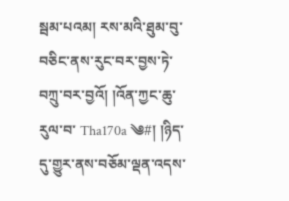སྦམ་པའམ། རས་མའི་ཐུམ་བུ་བཅིང་ནས་རུང་བར་བྱས་ཏེ་བཀྲུ་བར་བྱའོ། །འོན་ཀྱང་ཆུ་རུལ་བ་ Tha170a ༄#། །ཉིད་དུ་གྱུར་ནས་བཅོམ་ལྡན་འདས་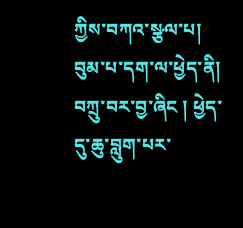ཀྱིས་བཀའ་སྩལ་པ། བུམ་པ་དག་ལ་ཕྱེད་ནི། བཀྲུ་བར་བྱ་ཞིང ། ཕྱེད་དུ་ཆུ་བླུག་པར་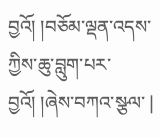བྱའོ། །བཅོམ་ལྡན་འདས་ཀྱིས་ཆུ་བླུག་པར་བྱའོ། །ཞེས་བཀའ་སྩལ་ |